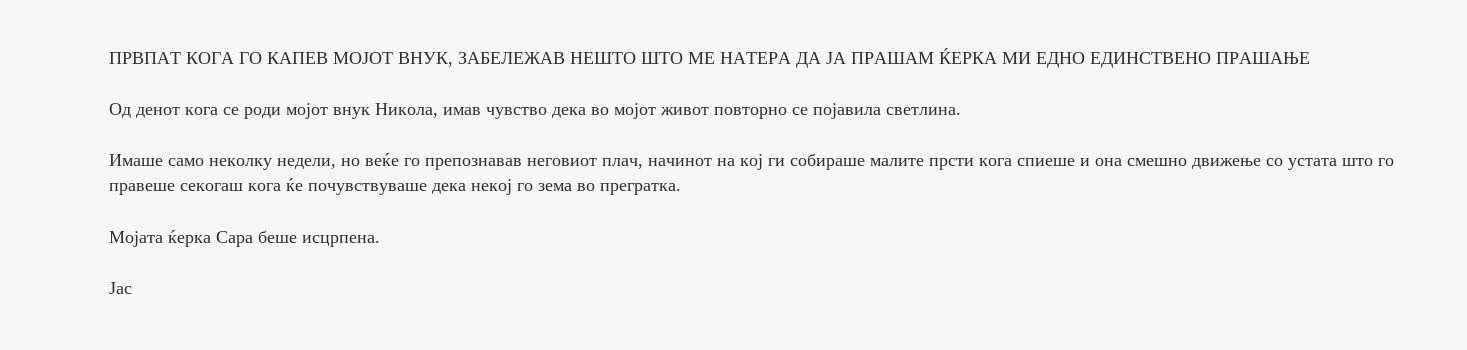ПРВПАТ КОГА ГО КАПЕВ МОЈОТ ВНУК, ЗАБЕЛЕЖАВ НЕШТО ШТО МЕ НАТЕРА ДА ЈА ПРАШАМ ЌЕРКА МИ ЕДНО ЕДИНСТВЕНО ПРАШАЊЕ

Од денот кога се роди мојот внук Никола, имав чувство дека во мојот живот повторно се појавила светлина.

Имаше само неколку недели, но веќе го препознавав неговиот плач, начинот на кој ги собираше малите прсти кога спиеше и она смешно движење со устата што го правеше секогаш кога ќе почувствуваше дека некој го зема во прегратка.

Мојата ќерка Сара беше исцрпена.

Јас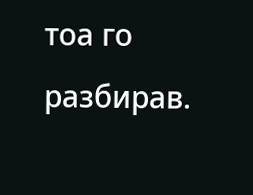тоа го разбирав.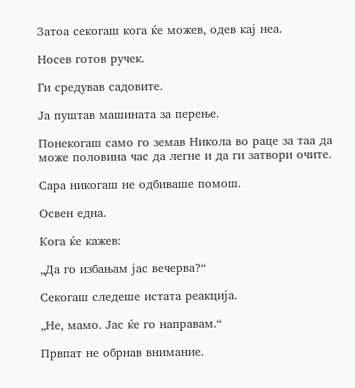Затоа секогаш кога ќе можев, одев кај неа.

Носев готов ручек.

Ги средував садовите.

Ја пуштав машината за перење.

Понекогаш само го земав Никола во раце за таа да може половина час да легне и да ги затвори очите.

Сара никогаш не одбиваше помош.

Освен една.

Кога ќе кажев:

„Да го избањам јас вечерва?“

Секогаш следеше истата реакција.

„Не, мамо. Јас ќе го направам.“

Првпат не обрнав внимание.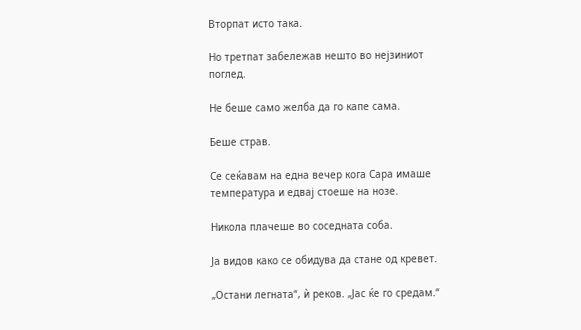Вторпат исто така.

Но третпат забележав нешто во нејзиниот поглед.

Не беше само желба да го капе сама.

Беше страв.

Се сеќавам на една вечер кога Сара имаше температура и едвај стоеше на нозе.

Никола плачеше во соседната соба.

Ја видов како се обидува да стане од кревет.

„Остани легната“, ѝ реков. „Јас ќе го средам.“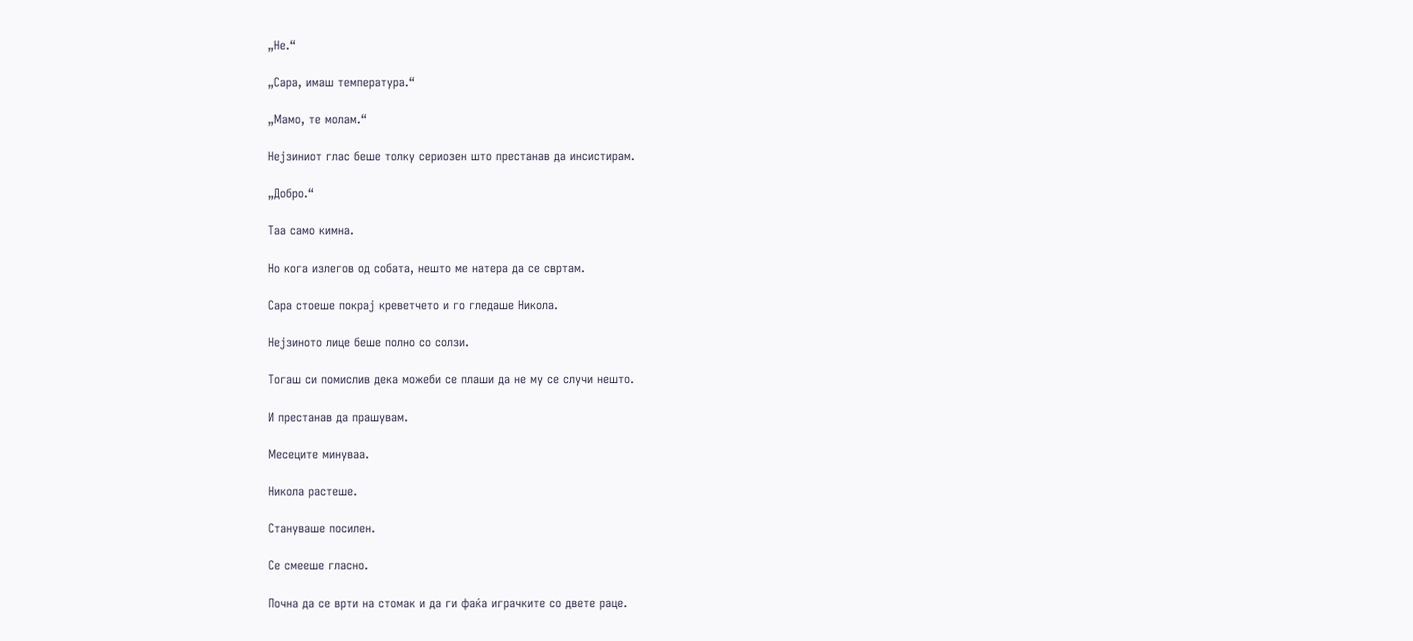„Не.“

„Сара, имаш температура.“

„Мамо, те молам.“

Нејзиниот глас беше толку сериозен што престанав да инсистирам.

„Добро.“

Таа само кимна.

Но кога излегов од собата, нешто ме натера да се свртам.

Сара стоеше покрај креветчето и го гледаше Никола.

Нејзиното лице беше полно со солзи.

Тогаш си помислив дека можеби се плаши да не му се случи нешто.

И престанав да прашувам.

Месеците минуваа.

Никола растеше.

Стануваше посилен.

Се смееше гласно.

Почна да се врти на стомак и да ги фаќа играчките со двете раце.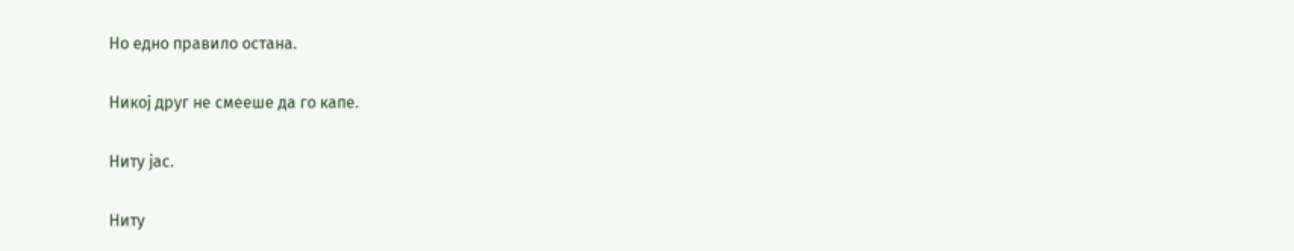Но едно правило остана.

Никој друг не смееше да го капе.

Ниту јас.

Ниту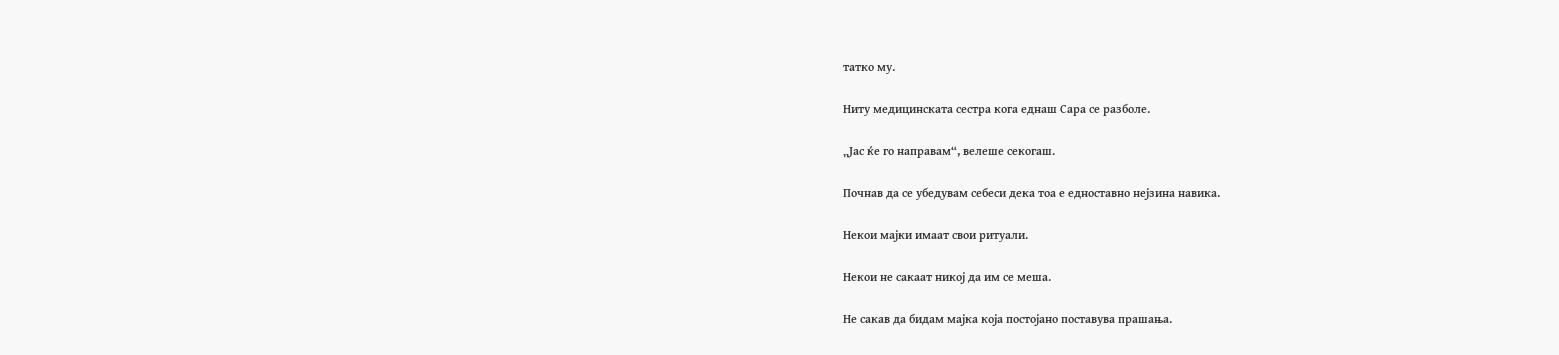татко му.

Ниту медицинската сестра кога еднаш Сара се разболе.

„Јас ќе го направам“, велеше секогаш.

Почнав да се убедувам себеси дека тоа е едноставно нејзина навика.

Некои мајки имаат свои ритуали.

Некои не сакаат никој да им се меша.

Не сакав да бидам мајка која постојано поставува прашања.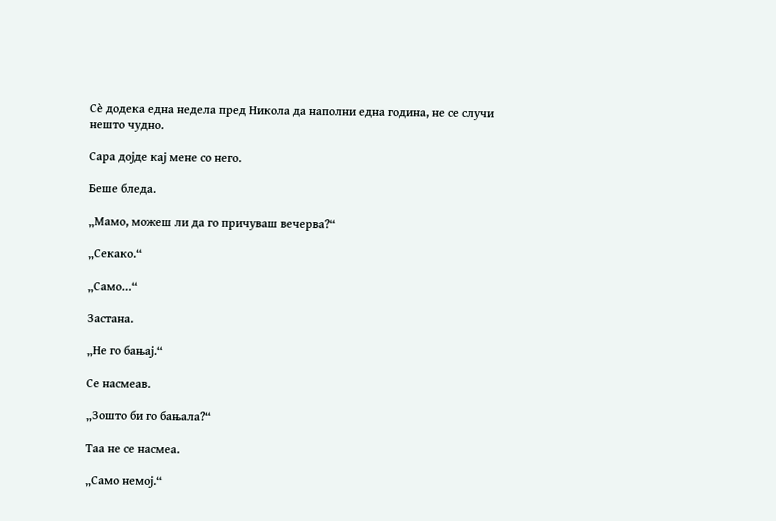Сè додека една недела пред Никола да наполни една година, не се случи нешто чудно.

Сара дојде кај мене со него.

Беше бледа.

„Мамо, можеш ли да го причуваш вечерва?“

„Секако.“

„Само…“

Застана.

„Не го бањај.“

Се насмеав.

„Зошто би го бањала?“

Таа не се насмеа.

„Само немој.“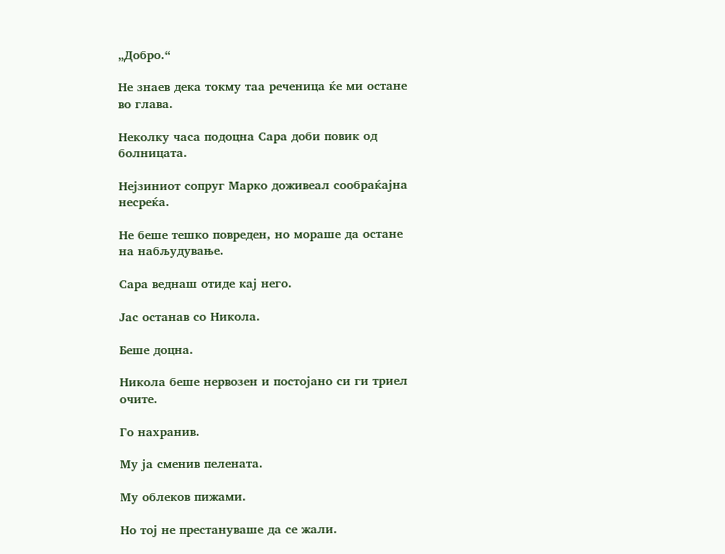„Добро.“

Не знаев дека токму таа реченица ќе ми остане во глава.

Неколку часа подоцна Сара доби повик од болницата.

Нејзиниот сопруг Марко доживеал сообраќајна несреќа.

Не беше тешко повреден, но мораше да остане на набљудување.

Сара веднаш отиде кај него.

Јас останав со Никола.

Беше доцна.

Никола беше нервозен и постојано си ги триел очите.

Го нахранив.

Му ја сменив пелената.

Му облеков пижами.

Но тој не престануваше да се жали.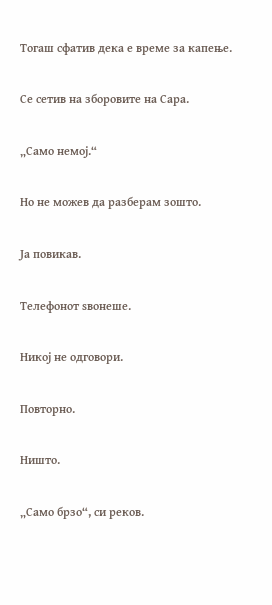Тогаш сфатив дека е време за капење.

Се сетив на зборовите на Сара.

„Само немој.“

Но не можев да разберам зошто.

Ја повикав.

Телефонот ѕвонеше.

Никој не одговори.

Повторно.

Ништо.

„Само брзо“, си реков.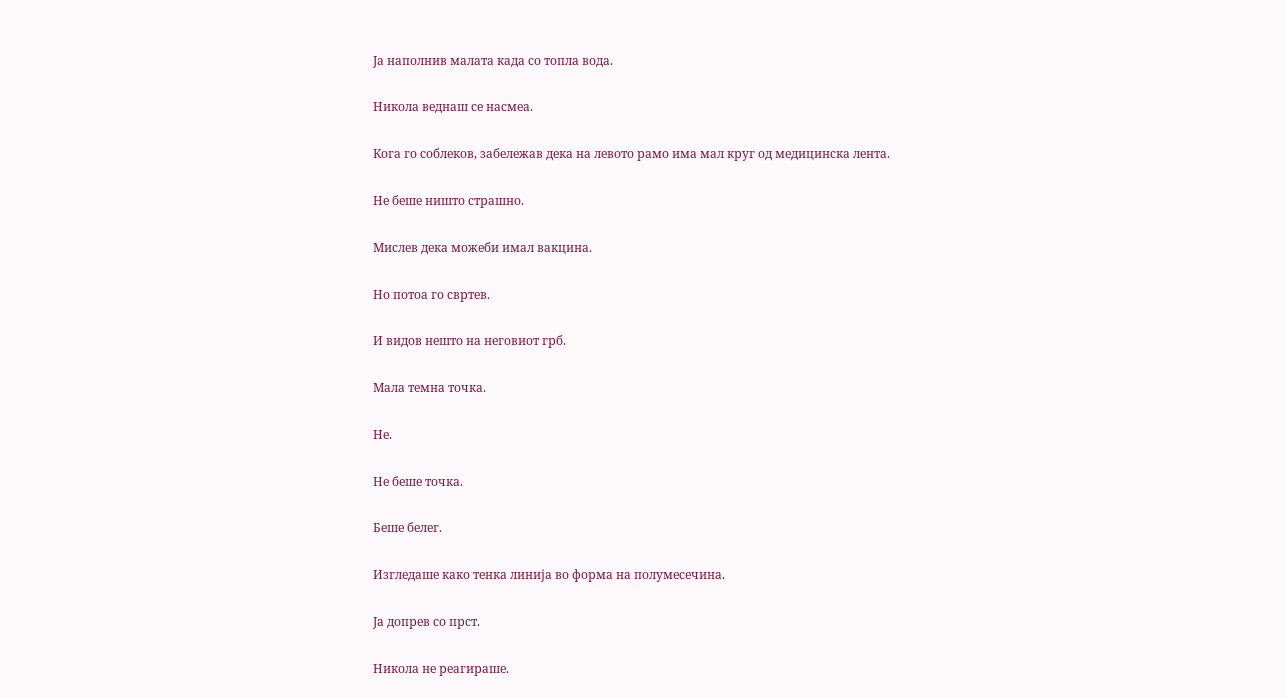Ја наполнив малата када со топла вода.

Никола веднаш се насмеа.

Кога го соблеков, забележав дека на левото рамо има мал круг од медицинска лента.

Не беше ништо страшно.

Мислев дека можеби имал вакцина.

Но потоа го свртев.

И видов нешто на неговиот грб.

Мала темна точка.

Не.

Не беше точка.

Беше белег.

Изгледаше како тенка линија во форма на полумесечина.

Ја допрев со прст.

Никола не реагираше.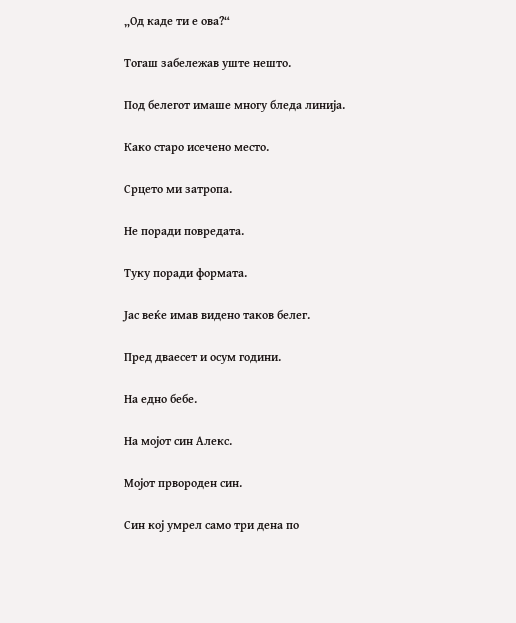„Од каде ти е ова?“

Тогаш забележав уште нешто.

Под белегот имаше многу бледа линија.

Како старо исечено место.

Срцето ми затропа.

Не поради повредата.

Туку поради формата.

Јас веќе имав видено таков белег.

Пред дваесет и осум години.

На едно бебе.

На мојот син Алекс.

Мојот првороден син.

Син кој умрел само три дена по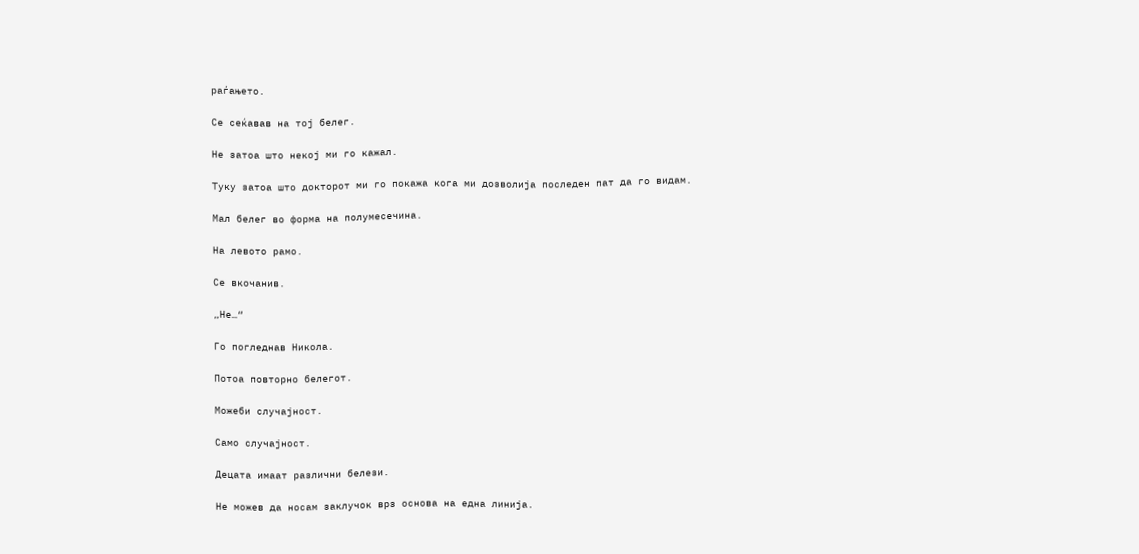раѓањето.

Се сеќавав на тој белег.

Не затоа што некој ми го кажал.

Туку затоа што докторот ми го покажа кога ми дозволија последен пат да го видам.

Мал белег во форма на полумесечина.

На левото рамо.

Се вкочанив.

„Не…“

Го погледнав Никола.

Потоа повторно белегот.

Можеби случајност.

Само случајност.

Децата имаат различни белези.

Не можев да носам заклучок врз основа на една линија.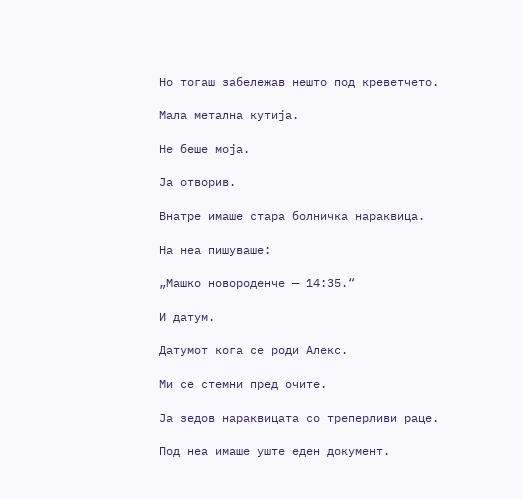Но тогаш забележав нешто под креветчето.

Мала метална кутија.

Не беше моја.

Ја отворив.

Внатре имаше стара болничка нараквица.

На неа пишуваше:

„Машко новороденче — 14:35.“

И датум.

Датумот кога се роди Алекс.

Ми се стемни пред очите.

Ја зедов нараквицата со треперливи раце.

Под неа имаше уште еден документ.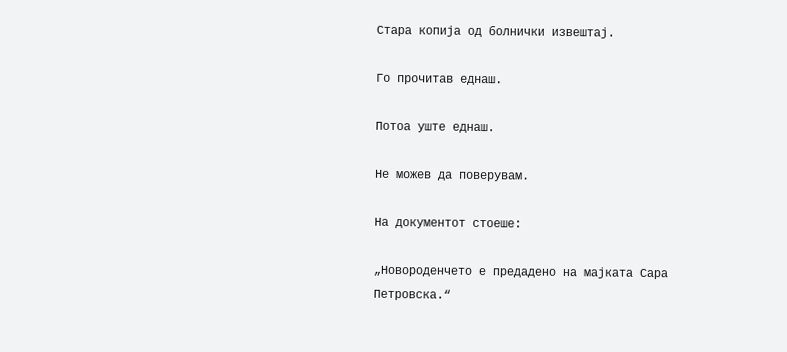Стара копија од болнички извештај.

Го прочитав еднаш.

Потоа уште еднаш.

Не можев да поверувам.

На документот стоеше:

„Новороденчето е предадено на мајката Сара Петровска.“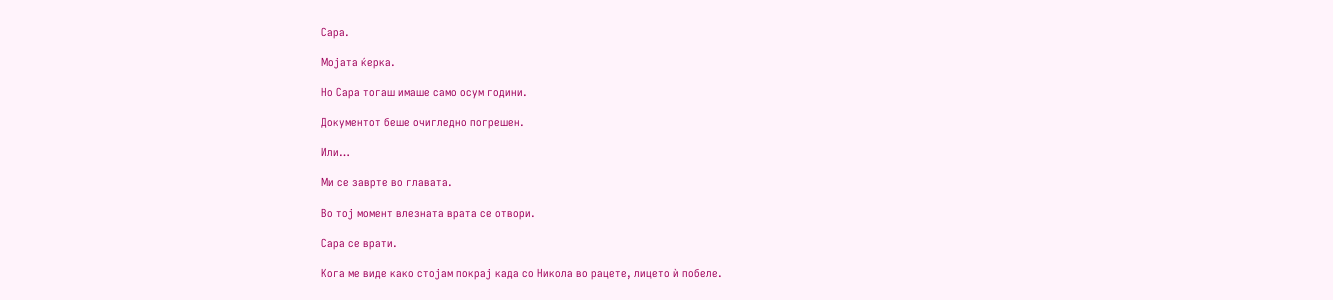Сара.

Мојата ќерка.

Но Сара тогаш имаше само осум години.

Документот беше очигледно погрешен.

Или…

Ми се заврте во главата.

Во тој момент влезната врата се отвори.

Сара се врати.

Кога ме виде како стојам покрај када со Никола во рацете, лицето ѝ побеле.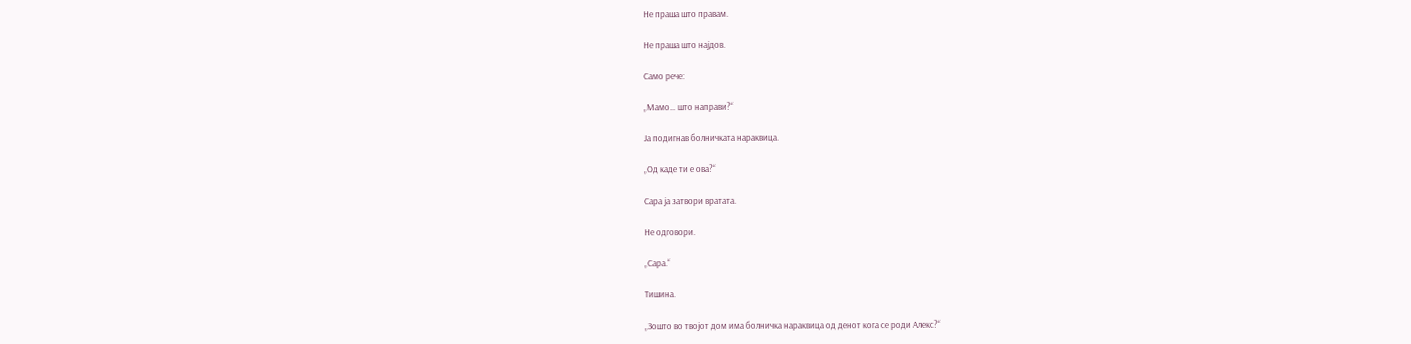Не праша што правам.

Не праша што најдов.

Само рече:

„Мамо… што направи?“

Ја подигнав болничката нараквица.

„Од каде ти е ова?“

Сара ја затвори вратата.

Не одговори.

„Сара.“

Тишина.

„Зошто во твојот дом има болничка нараквица од денот кога се роди Алекс?“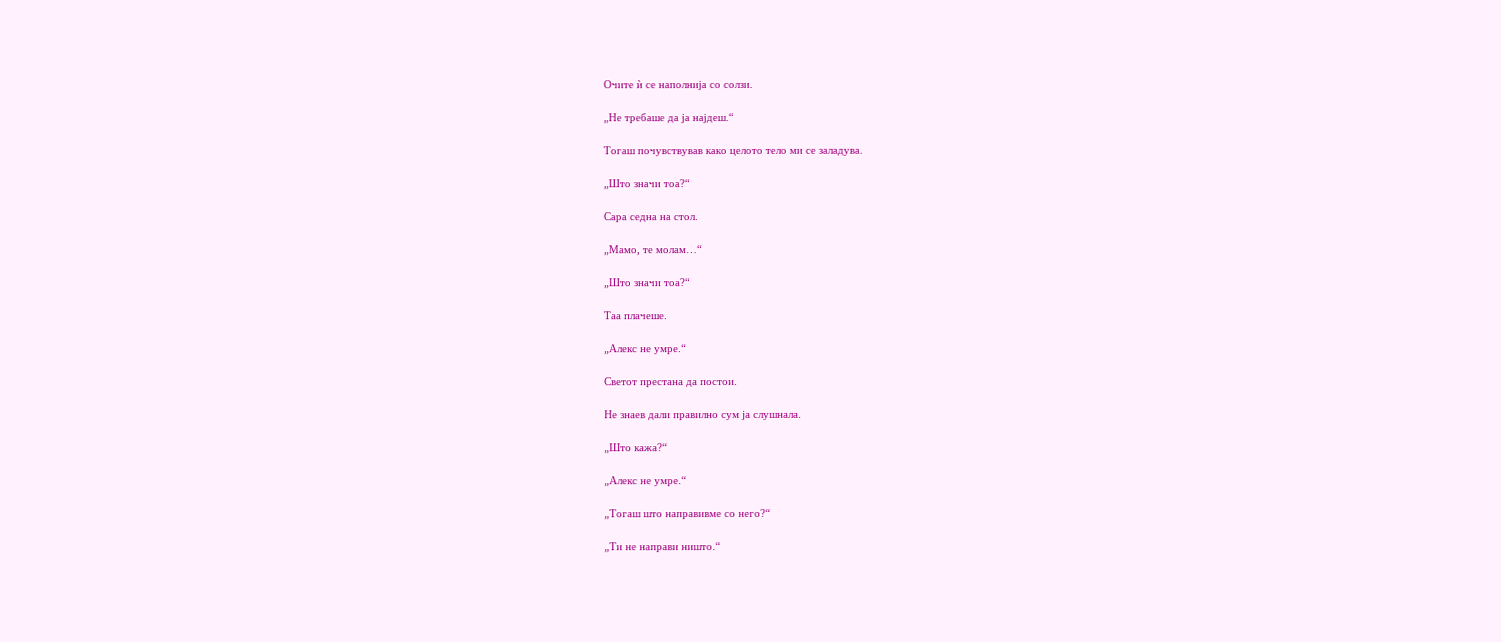Очите ѝ се наполнија со солзи.

„Не требаше да ја најдеш.“

Тогаш почувствував како целото тело ми се заладува.

„Што значи тоа?“

Сара седна на стол.

„Мамо, те молам…“

„Што значи тоа?“

Таа плачеше.

„Алекс не умре.“

Светот престана да постои.

Не знаев дали правилно сум ја слушнала.

„Што кажа?“

„Алекс не умре.“

„Тогаш што направивме со него?“

„Ти не направи ништо.“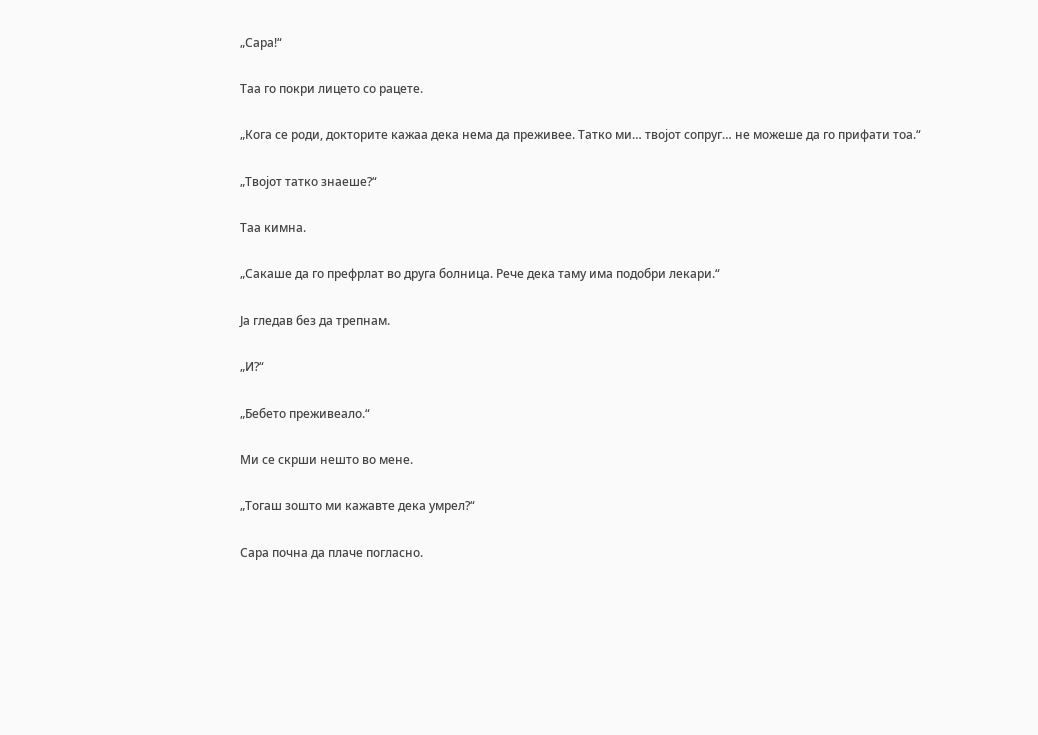„Сара!“

Таа го покри лицето со рацете.

„Кога се роди, докторите кажаа дека нема да преживее. Татко ми… твојот сопруг… не можеше да го прифати тоа.“

„Твојот татко знаеше?“

Таа кимна.

„Сакаше да го префрлат во друга болница. Рече дека таму има подобри лекари.“

Ја гледав без да трепнам.

„И?“

„Бебето преживеало.“

Ми се скрши нешто во мене.

„Тогаш зошто ми кажавте дека умрел?“

Сара почна да плаче погласно.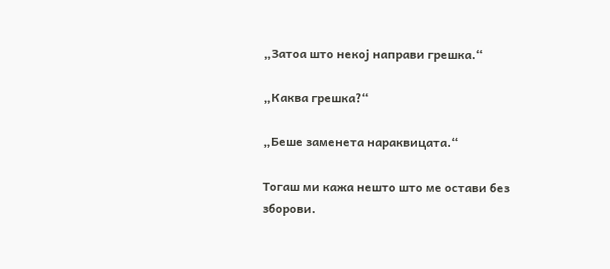„Затоа што некој направи грешка.“

„Каква грешка?“

„Беше заменета нараквицата.“

Тогаш ми кажа нешто што ме остави без зборови.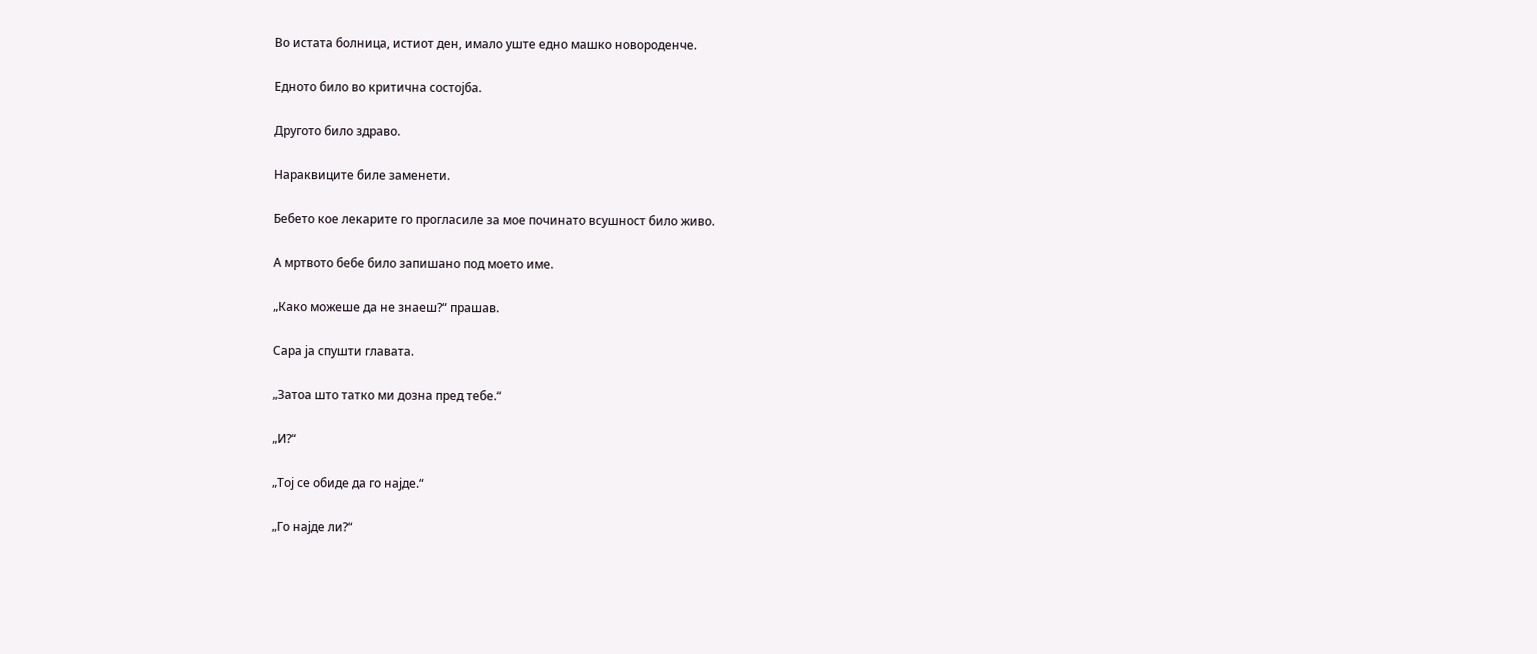Во истата болница, истиот ден, имало уште едно машко новороденче.

Едното било во критична состојба.

Другото било здраво.

Нараквиците биле заменети.

Бебето кое лекарите го прогласиле за мое починато всушност било живо.

А мртвото бебе било запишано под моето име.

„Како можеше да не знаеш?“ прашав.

Сара ја спушти главата.

„Затоа што татко ми дозна пред тебе.“

„И?“

„Тој се обиде да го најде.“

„Го најде ли?“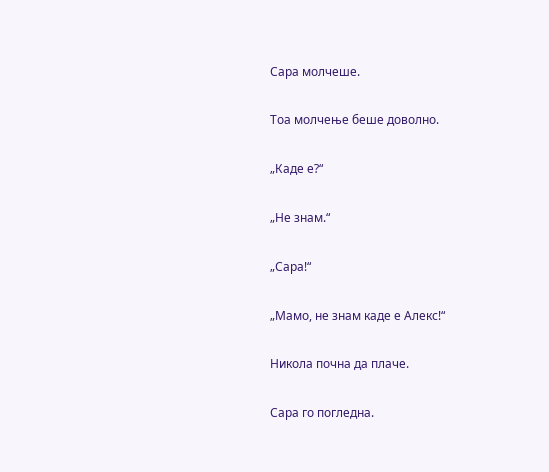Сара молчеше.

Тоа молчење беше доволно.

„Каде е?“

„Не знам.“

„Сара!“

„Мамо, не знам каде е Алекс!“

Никола почна да плаче.

Сара го погледна.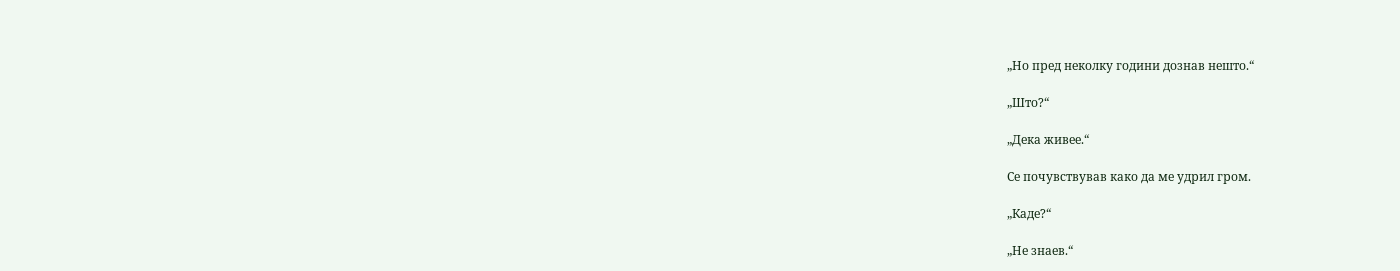„Но пред неколку години дознав нешто.“

„Што?“

„Дека живее.“

Се почувствував како да ме удрил гром.

„Каде?“

„Не знаев.“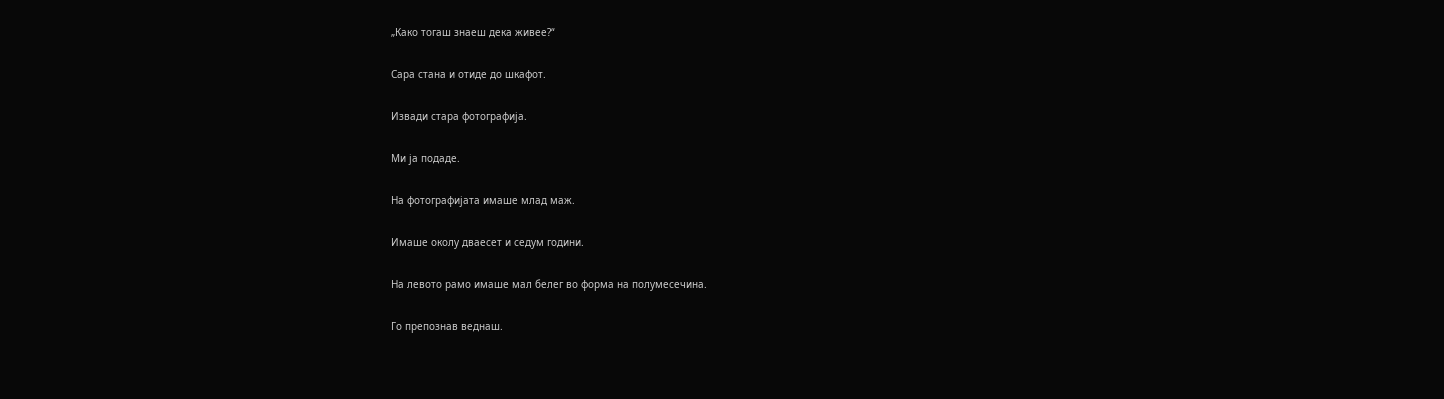„Како тогаш знаеш дека живее?“

Сара стана и отиде до шкафот.

Извади стара фотографија.

Ми ја подаде.

На фотографијата имаше млад маж.

Имаше околу дваесет и седум години.

На левото рамо имаше мал белег во форма на полумесечина.

Го препознав веднаш.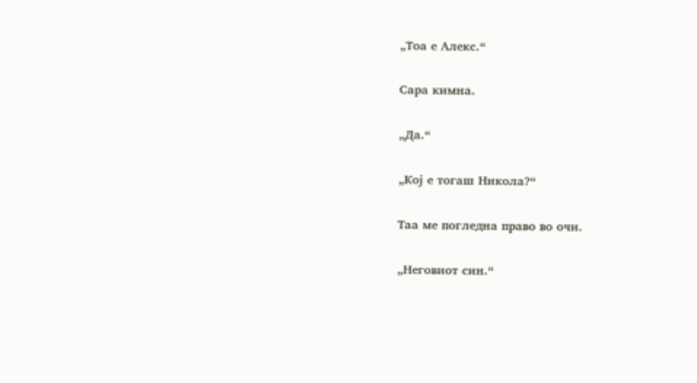„Тоа е Алекс.“

Сара кимна.

„Да.“

„Кој е тогаш Никола?“

Таа ме погледна право во очи.

„Неговиот син.“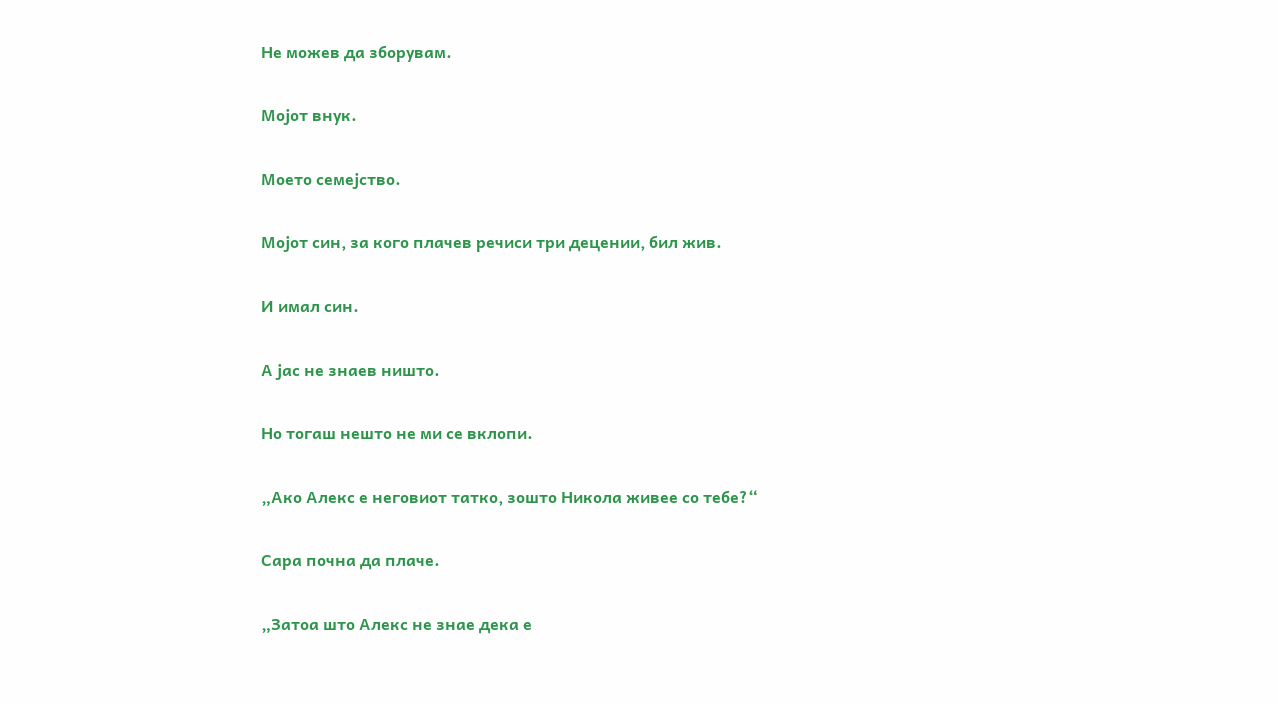Не можев да зборувам.

Мојот внук.

Моето семејство.

Мојот син, за кого плачев речиси три децении, бил жив.

И имал син.

А јас не знаев ништо.

Но тогаш нешто не ми се вклопи.

„Ако Алекс е неговиот татко, зошто Никола живее со тебе?“

Сара почна да плаче.

„Затоа што Алекс не знае дека е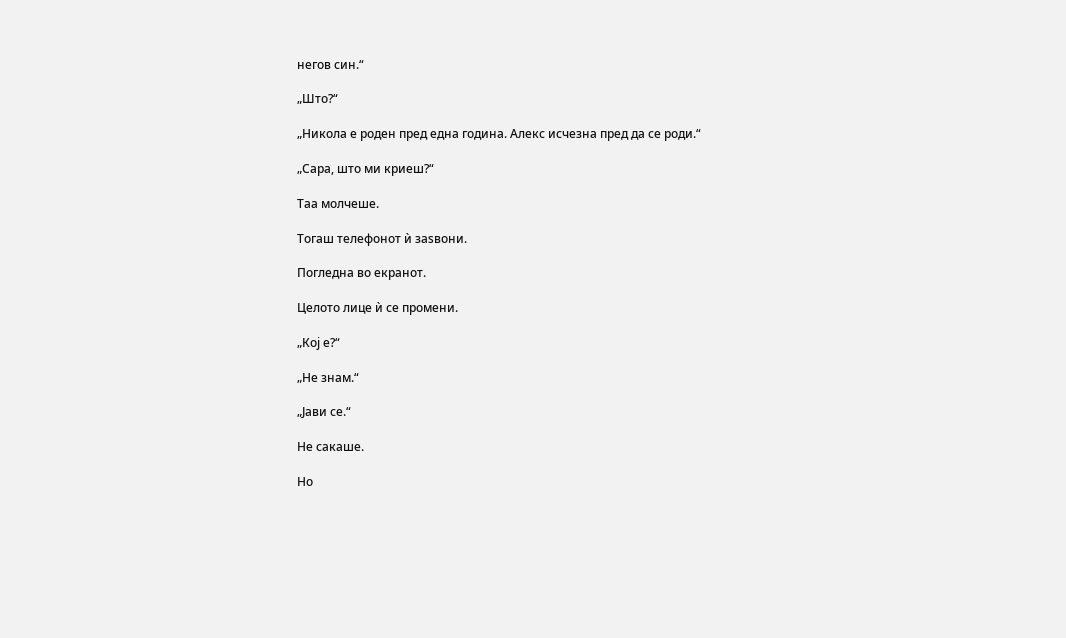негов син.“

„Што?“

„Никола е роден пред една година. Алекс исчезна пред да се роди.“

„Сара, што ми криеш?“

Таа молчеше.

Тогаш телефонот ѝ заѕвони.

Погледна во екранот.

Целото лице ѝ се промени.

„Кој е?“

„Не знам.“

„Јави се.“

Не сакаше.

Но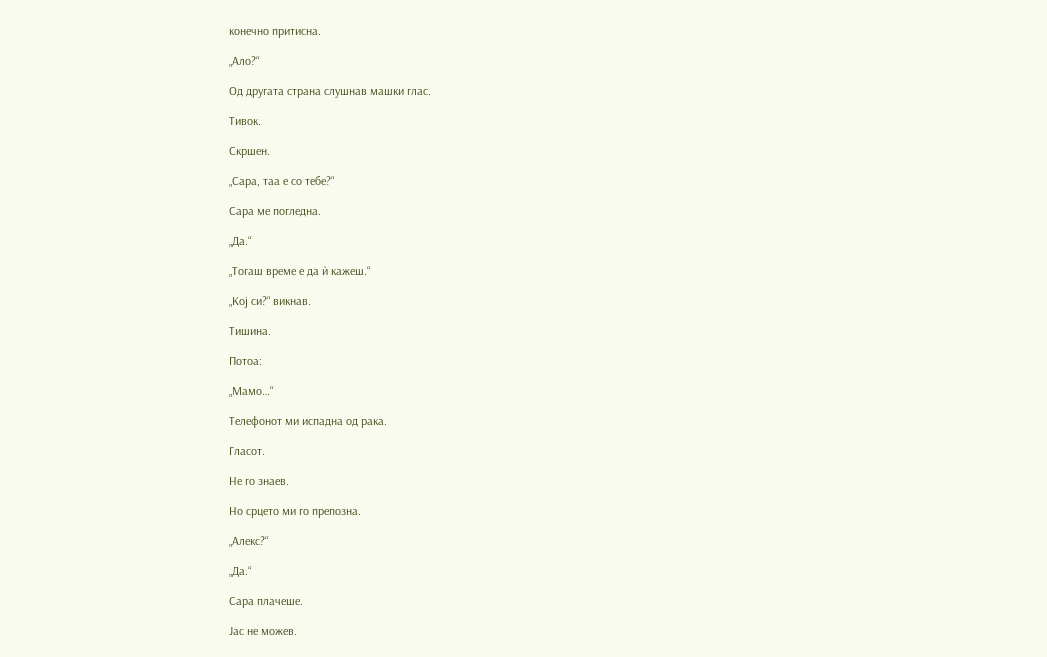конечно притисна.

„Ало?“

Од другата страна слушнав машки глас.

Тивок.

Скршен.

„Сара, таа е со тебе?“

Сара ме погледна.

„Да.“

„Тогаш време е да ѝ кажеш.“

„Кој си?“ викнав.

Тишина.

Потоа:

„Мамо…“

Телефонот ми испадна од рака.

Гласот.

Не го знаев.

Но срцето ми го препозна.

„Алекс?“

„Да.“

Сара плачеше.

Јас не можев.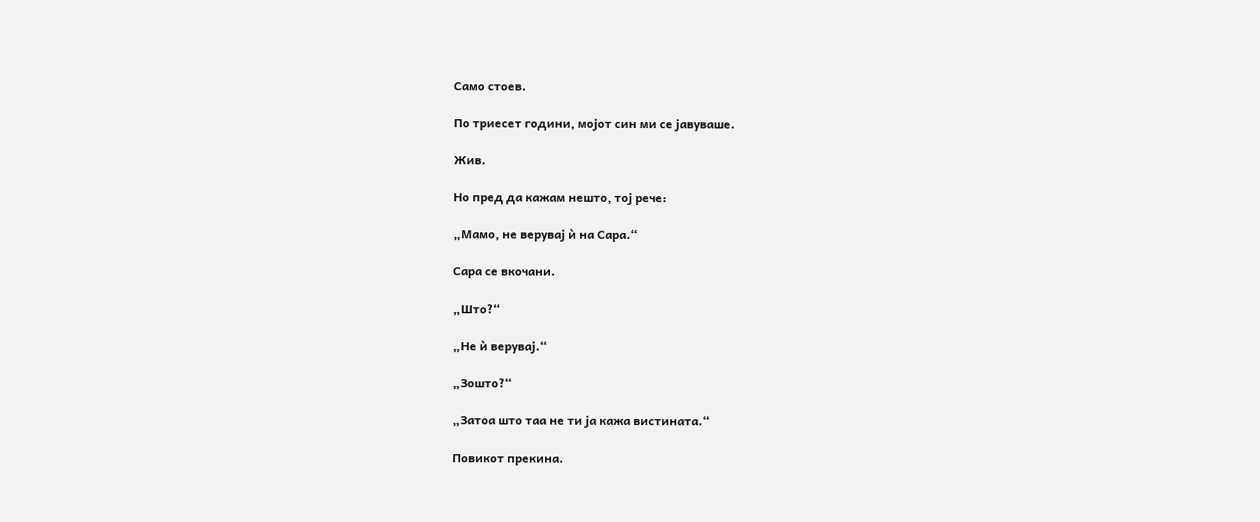Само стоев.

По триесет години, мојот син ми се јавуваше.

Жив.

Но пред да кажам нешто, тој рече:

„Мамо, не верувај ѝ на Сара.“

Сара се вкочани.

„Што?“

„Не ѝ верувај.“

„Зошто?“

„Затоа што таа не ти ја кажа вистината.“

Повикот прекина.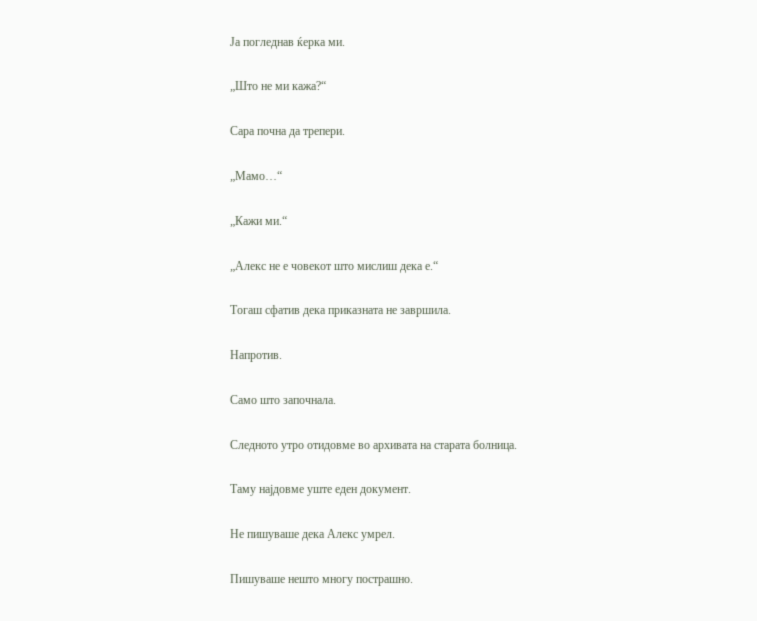Ја погледнав ќерка ми.

„Што не ми кажа?“

Сара почна да трепери.

„Мамо…“

„Кажи ми.“

„Алекс не е човекот што мислиш дека е.“

Тогаш сфатив дека приказната не завршила.

Напротив.

Само што започнала.

Следното утро отидовме во архивата на старата болница.

Таму најдовме уште еден документ.

Не пишуваше дека Алекс умрел.

Пишуваше нешто многу пострашно.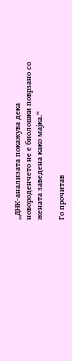„ДНК-анализата покажува дека новороденчето не е биолошки поврзано со жената заведена како мајка.“

Го прочитав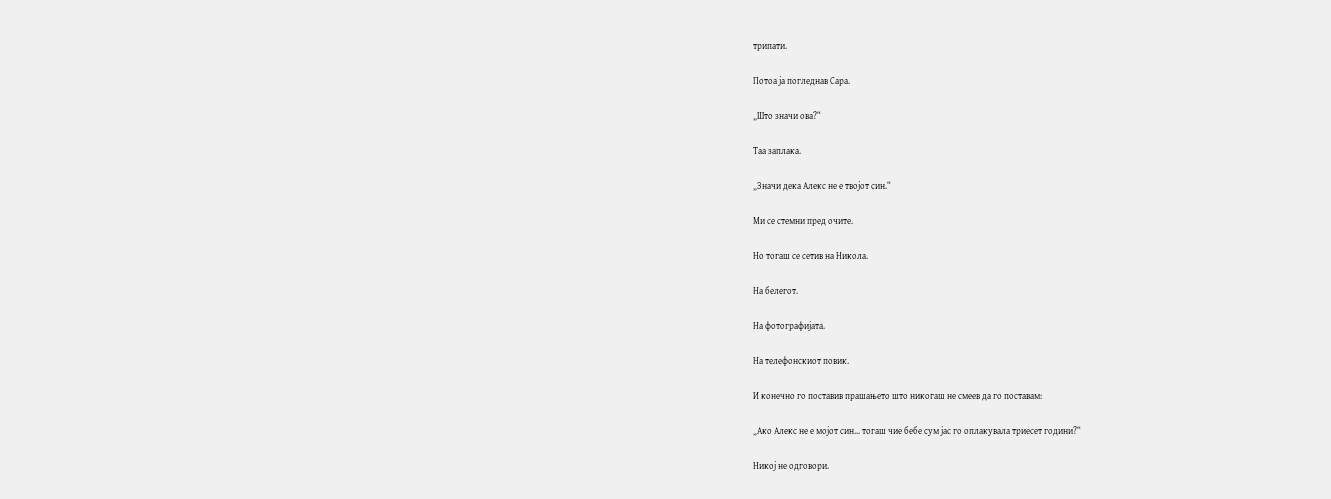трипати.

Потоа ја погледнав Сара.

„Што значи ова?“

Таа заплака.

„Значи дека Алекс не е твојот син.“

Ми се стемни пред очите.

Но тогаш се сетив на Никола.

На белегот.

На фотографијата.

На телефонскиот повик.

И конечно го поставив прашањето што никогаш не смеев да го поставам:

„Ако Алекс не е мојот син… тогаш чие бебе сум јас го оплакувала триесет години?“

Никој не одговори.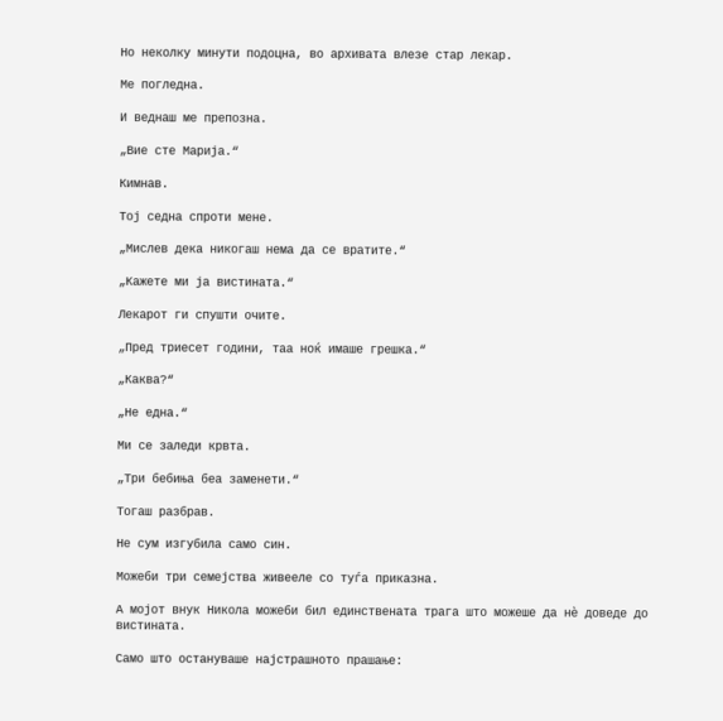Но неколку минути подоцна, во архивата влезе стар лекар.

Ме погледна.

И веднаш ме препозна.

„Вие сте Марија.“

Кимнав.

Тој седна спроти мене.

„Мислев дека никогаш нема да се вратите.“

„Кажете ми ја вистината.“

Лекарот ги спушти очите.

„Пред триесет години, таа ноќ имаше грешка.“

„Каква?“

„Не една.“

Ми се заледи крвта.

„Три бебиња беа заменети.“

Тогаш разбрав.

Не сум изгубила само син.

Можеби три семејства живееле со туѓа приказна.

А мојот внук Никола можеби бил единствената трага што можеше да нè доведе до вистината.

Само што остануваше најстрашното прашање: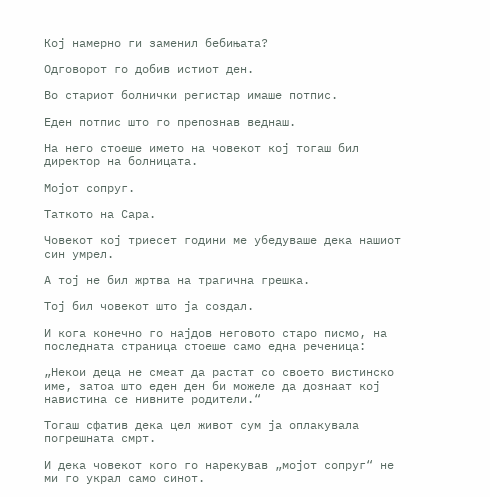Кој намерно ги заменил бебињата?

Одговорот го добив истиот ден.

Во стариот болнички регистар имаше потпис.

Еден потпис што го препознав веднаш.

На него стоеше името на човекот кој тогаш бил директор на болницата.

Мојот сопруг.

Таткото на Сара.

Човекот кој триесет години ме убедуваше дека нашиот син умрел.

А тој не бил жртва на трагична грешка.

Тој бил човекот што ја создал.

И кога конечно го најдов неговото старо писмо, на последната страница стоеше само една реченица:

„Некои деца не смеат да растат со своето вистинско име, затоа што еден ден би можеле да дознаат кој навистина се нивните родители.“

Тогаш сфатив дека цел живот сум ја оплакувала погрешната смрт.

И дека човекот кого го нарекував „мојот сопруг“ не ми го украл само синот.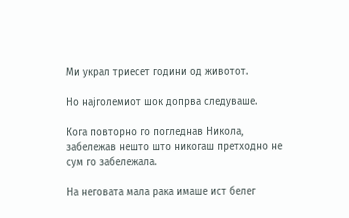Ми украл триесет години од животот.

Но најголемиот шок допрва следуваше.

Кога повторно го погледнав Никола, забележав нешто што никогаш претходно не сум го забележала.

На неговата мала рака имаше ист белег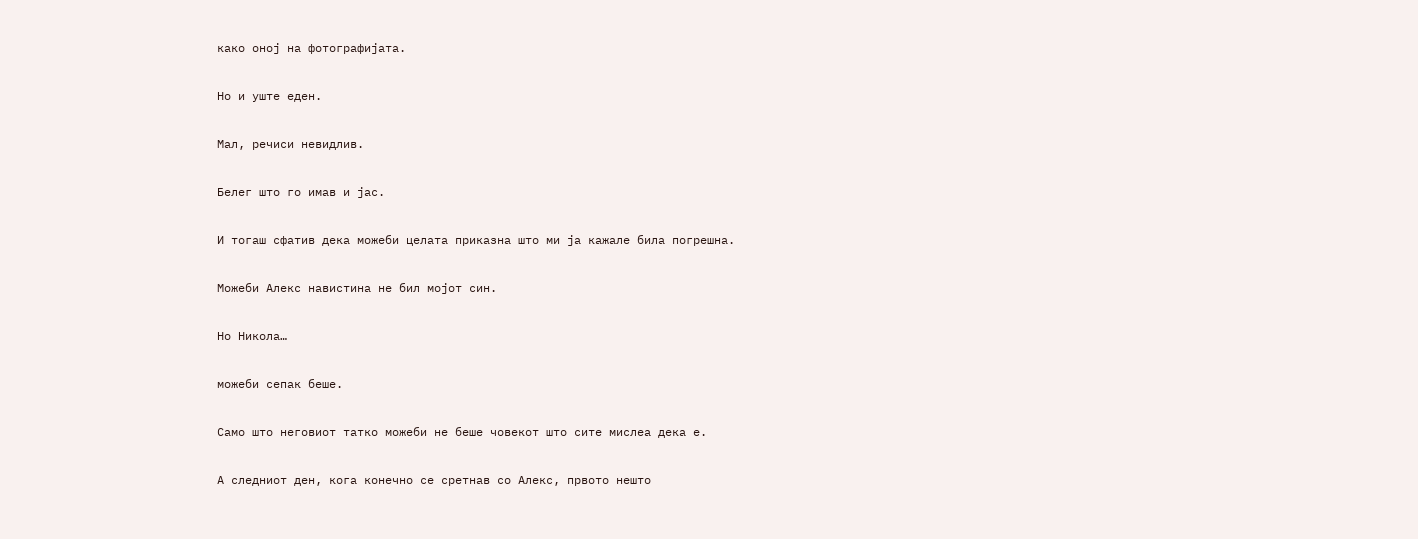како оној на фотографијата.

Но и уште еден.

Мал, речиси невидлив.

Белег што го имав и јас.

И тогаш сфатив дека можеби целата приказна што ми ја кажале била погрешна.

Можеби Алекс навистина не бил мојот син.

Но Никола…

можеби сепак беше.

Само што неговиот татко можеби не беше човекот што сите мислеа дека е.

А следниот ден, кога конечно се сретнав со Алекс, првото нешто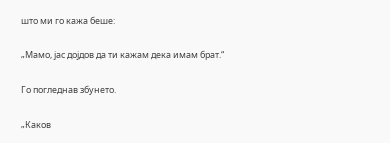што ми го кажа беше:

„Мамо, јас дојдов да ти кажам дека имам брат.“

Го погледнав збунето.

„Каков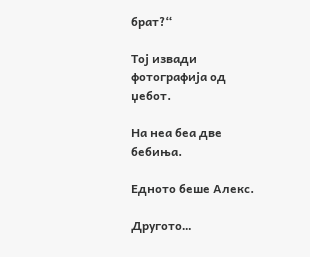брат?“

Тој извади фотографија од џебот.

На неа беа две бебиња.

Едното беше Алекс.

Другото…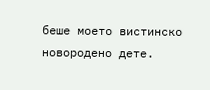беше моето вистинско новородено дете.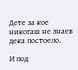Дете за кое никогаш не знаев дека постоело.

И под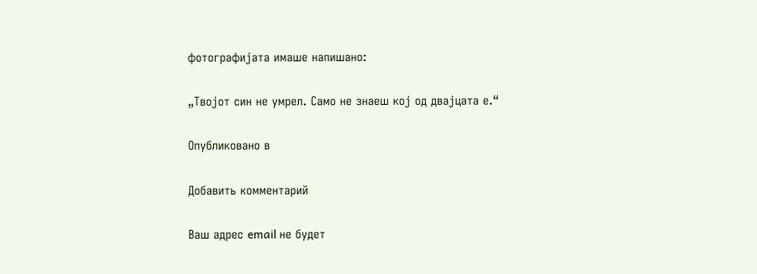фотографијата имаше напишано:

„Твојот син не умрел. Само не знаеш кој од двајцата е.“

Опубликовано в

Добавить комментарий

Ваш адрес email не будет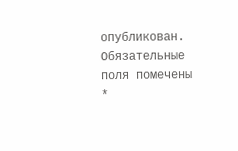опубликован. Обязательные поля помечены *